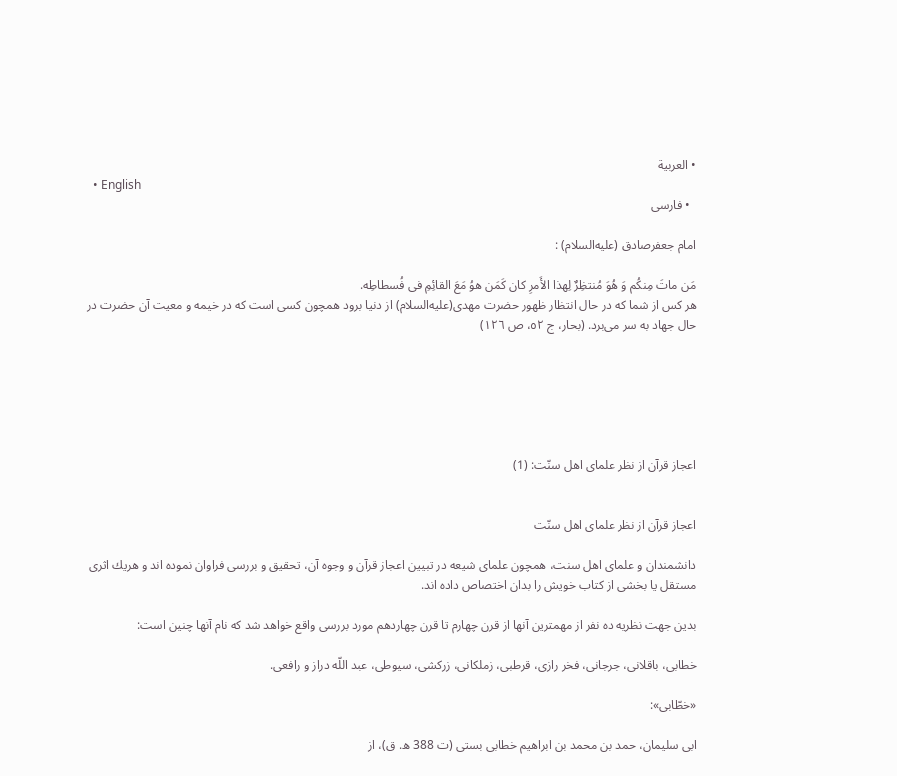• العربية
  • English
  • فارسی

امام جعفرصادق (علیه‌السلام) :

مَن ماتَ مِنكُم وَ هُوَ مُنتظِرٌ لِهذا الأَمرِ كان كَمَن هوُ مَعَ القائِمِ فی فُسطاطِه.
هر کس از شما که در حال انتظار ظهور حضرت مهدی(علیه‌السلام) از دنیا برود همچون کسی است که در خیمه و معیت آن حضرت در حال جهاد به سر می‌برد. (بحار، ج ٥٢، ص ١٢٦)






اعجاز قرآن از نظر علماى اهل سنّت: (1)


اعجاز قرآن از نظر علماى اهل سنّت

دانشمندان و علماى اهل سنت، همچون علماى شيعه در تبيين اعجاز قرآن و وجوه آن، تحقيق و بررسى فراوان نموده اند و هريك اثرى مستقل يا بخشى از كتاب خويش را بدان اختصاص داده اند.

بدين جهت نظريه ده نفر از مهمترين آنها از قرن چهارم تا قرن چهاردهم مورد بررسى واقع خواهد شد كه نام آنها چنين است:

خطابى، باقلانى، جرجانى، فخر رازى، قرطبى، زملكانى، زركشى، سيوطى، عبد اللّه دراز و رافعى.

«خطّابى»:

ابى سليمان، حمد بن محمد بن ابراهيم خطابى بستى (ت 388 ه. ق)، از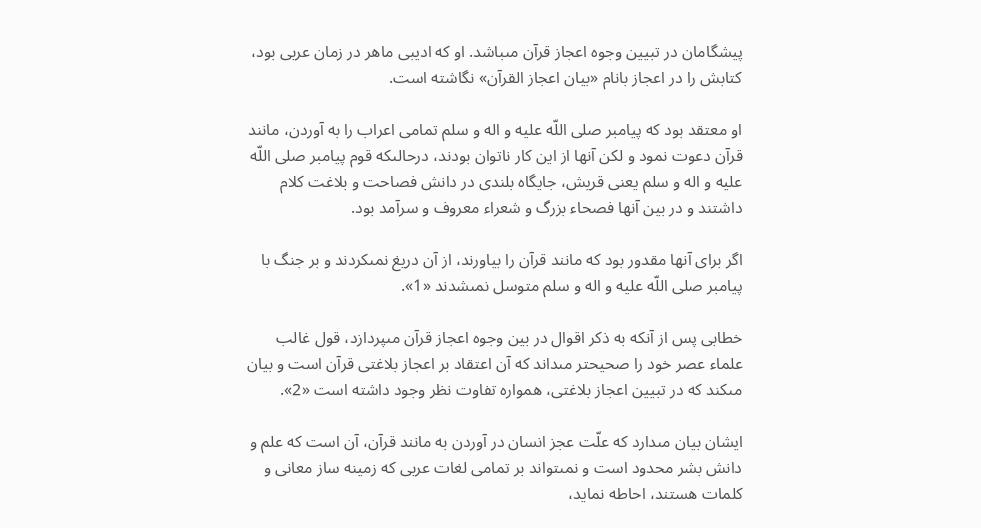پيشگامان در تبيين وجوه اعجاز قرآن مىباشد. او كه اديبى ماهر در زمان عربى بود، كتابش را در اعجاز بانام «بيان اعجاز القرآن» نگاشته است.

او معتقد بود كه پيامبر صلى اللّه عليه و اله و سلم تمامى اعراب را به آوردن، مانند قرآن دعوت نمود و لكن آنها از اين كار ناتوان بودند، درحالىكه قوم پيامبر صلى اللّه عليه و اله و سلم يعنى قريش، جايگاه بلندى در دانش فصاحت و بلاغت كلام داشتند و در بين آنها فصحاء بزرگ و شعراء معروف و سرآمد بود.

اگر براى آنها مقدور بود كه مانند قرآن را بياورند، از آن دريغ نمىكردند و بر جنگ با پيامبر صلى اللّه عليه و اله و سلم متوسل نمىشدند «1».

خطابى پس از آنكه به ذكر اقوال در بين وجوه اعجاز قرآن مىپردازد، قول غالب علماء عصر خود را صحيحتر مىداند كه آن اعتقاد بر اعجاز بلاغتى قرآن است و بيان مىكند كه در تبيين اعجاز بلاغتى، همواره تفاوت نظر وجود داشته است «2».

ايشان بيان مىدارد كه علّت عجز انسان در آوردن به مانند قرآن، آن است كه علم و دانش بشر محدود است و نمىتواند بر تمامى لغات عربى كه زمينه ساز معانى و كلمات هستند، احاطه نمايد،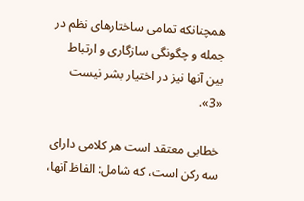همچنانكه تمامى ساختارهاى نظم در جمله و چگونگى سازگارى و ارتباط بين آنها نيز در اختيار بشر نيست «3».

خطابی معتقد است هر كلامى داراى سه ركن است، كه شامل: الفاظ آنها،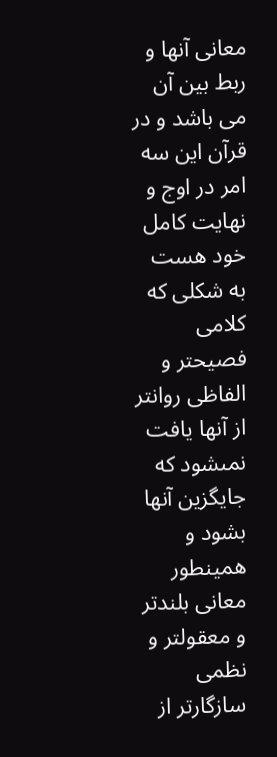معانى آنها و ربط بين آن مى باشد و در قرآن اين سه امر در اوج و نهايت كامل خود هست به شكلى كه كلامى فصيحتر و الفاظى روانتر از آنها يافت نمىشود كه جايگزين آنها بشود و همينطور معانى بلندتر و معقولتر و نظمى سازگارتر از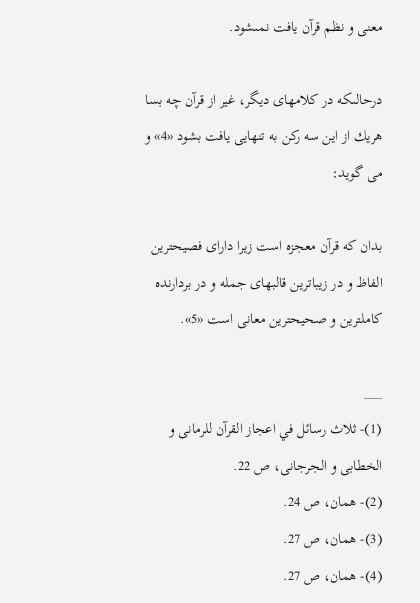معنى و نظم قرآن يافت نمىشود.

درحالىكه در كلامهاى ديگر، غير از قرآن چه بسا هريك از اين سه ركن به تنهايى يافت بشود «4» و می گويد:

بدان كه قرآن معجزه است زيرا داراى فصيحترين الفاظ و در زيباترين قالبهاى جمله و در بردارنده كاملترين و صحيحترين معانى است «5».

___
(1)- ثلاث رسائل في اعجاز القرآن للرمانى و الخطابى و الجرجانى، ص 22.
(2)- همان، ص 24.
(3)- همان، ص 27.
(4)- همان، ص 27.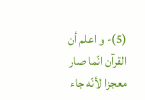(5)- و اعلم أن القرآن انّما صار معجزا لأنّه جاء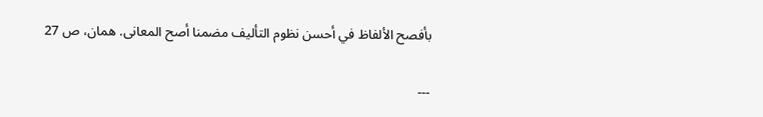بأفصح الألفاظ في أحسن نظوم التأليف مضمنا أصح المعانى. همان، ص 27

---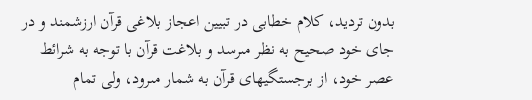بدون ترديد، كلام خطابى در تبيين اعجاز بلاغى قرآن ارزشمند و در جاى خود صحيح به نظر مىرسد و بلاغت قرآن با توجه به شرائط عصر خود، از برجستگيهاى قرآن به شمار مىرود، ولى تمام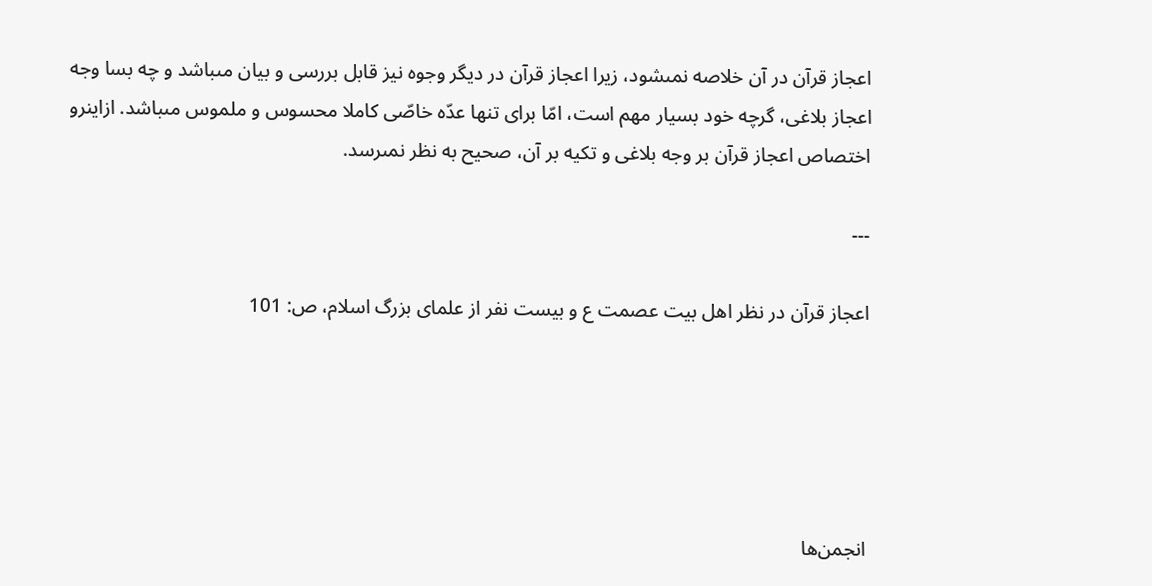اعجاز قرآن در آن خلاصه نمىشود، زيرا اعجاز قرآن در ديگر وجوه نيز قابل بررسى و بيان مىباشد و چه بسا وجه اعجاز بلاغى، گرچه خود بسيار مهم است، امّا براى تنها عدّه خاصّى كاملا محسوس و ملموس مىباشد. ازاينرو اختصاص اعجاز قرآن بر وجه بلاغى و تكيه بر آن، صحيح به نظر نمىرسد.

---

اعجاز قرآن در نظر اهل بيت عصمت ع و بيست نفر از علماى بزرگ اسلام، ص: 101





انجمن‌ها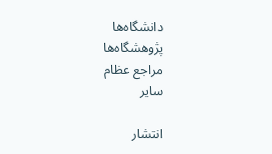دانشگاه‌ها
پژوهشگاه‌ها
مراجع عظام
سایر

انتشار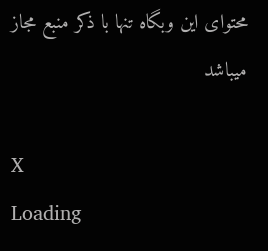محتوای این وبگاه تنها با ذکر منبع مجاز میباشد

X
Loading